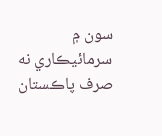سون ۾ سرمائيڪاري نه صرف پاڪستان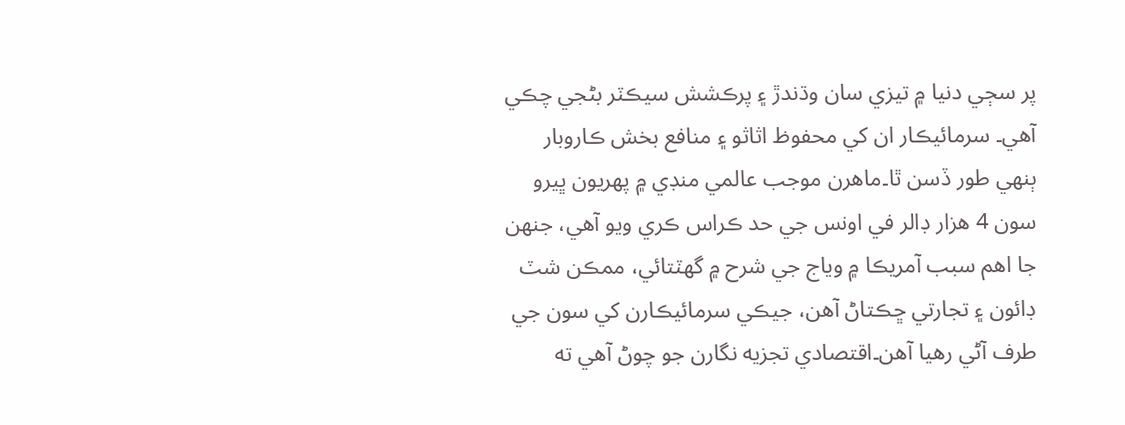پر سڄي دنيا ۾ تيزي سان وڌندڙ ۽ پرڪشش سيڪٽر بڻجي چڪي آهي۔ سرمائيڪار ان کي محفوظ اثاثو ۽ منافع بخش ڪاروبار ٻنهي طور ڏسن ٿا۔ماهرن موجب عالمي منڊي ۾ پهريون ڀيرو سون 4 هزار ڊالر في اونس جي حد ڪراس ڪري ويو آهي، جنهن جا اهم سبب آمريڪا ۾ وياج جي شرح ۾ گهٽتائي، ممڪن شٽ ڊائون ۽ تجارتي ڇڪتاڻ آهن، جيڪي سرمائيڪارن کي سون جي طرف آڻي رهيا آهن۔اقتصادي تجزيه نگارن جو چوڻ آهي ته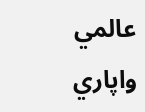عالمي واپاري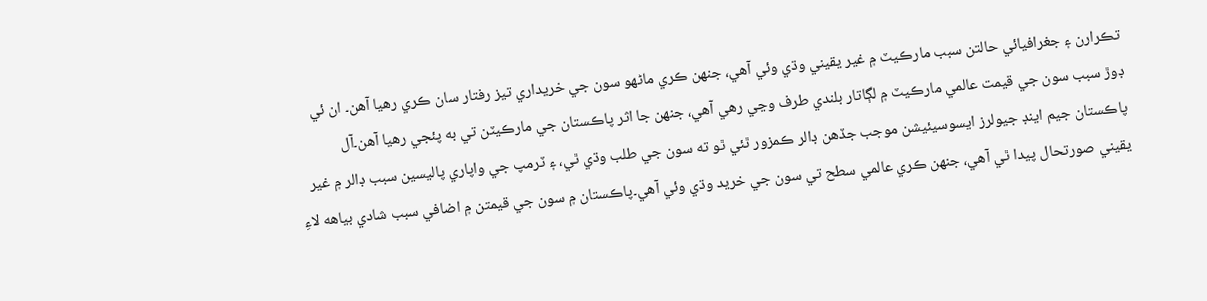تڪرارن ۽ جغرافيائي حالتن سبب مارڪيٽ ۾ غير يقيني وڌي وئي آهي، جنهن ڪري ماڻهو سون جي خريداري تيز رفتار سان ڪري رهيا آهن۔ ان ئي ڊوڙ سبب سون جي قيمت عالمي مارڪيٽ ۾ لڳاتار بلندي طرف وڃي رهي آهي، جنهن جا اثر پاڪستان جي مارڪيٽن تي به پئجي رهيا آهن۔آل پاڪستان جيم اينڊ جيولرز ايسوسيئيشن موجب جڏهن ڊالر ڪمزور ٿئي ٿو ته سون جي طلب وڌي ٿي، ۽ ٽرمپ جي واپاري پاليسين سبب ڊالر ۾ غير يقيني صورتحال پيدا ٿي آهي، جنهن ڪري عالمي سطح تي سون جي خريد وڌي وئي آهي۔پاڪستان ۾ سون جي قيمتن ۾ اضافي سبب شادي بياهه لاءِ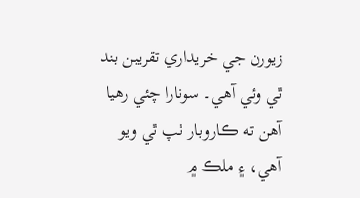زيورن جي خريداري تقريبن بند ٿي وئي آهي۔ سونارا چئي رهيا آهن ته ڪاروبار ٺپ ٿي ويو آهي، ۽ ملڪ ۾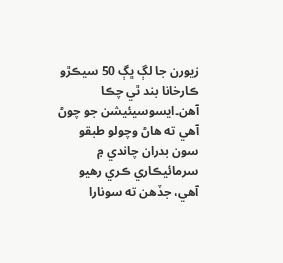زيورن جا لڳ ڀڳ 50 سيڪڙو ڪارخانا بند ٿي چڪا آهن۔ايسوسيئيشن جو چوڻ آهي ته هاڻ وچولو طبقو سون بدران چاندي ۾ سرمائيڪاري ڪري رهيو آهي، جڏهن ته سونارا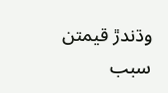وڌندڙ قيمتن سبب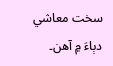سخت معاشي دٻاءَ ۾ آهن۔